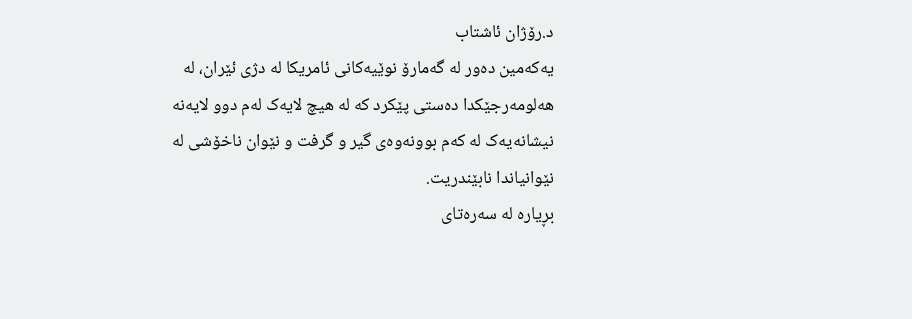د.رۆژان ئاشتاب
یەکەمین دەور لە گەمارۆ نوێیەکانی ئامریکا لە دژی ئێران، لە ھەلومەرجێكدا دەستی پێکرد کە لە ھیچ لایەک لەم دوو لایەنە نیشانەیەک لە کەم بوونەوەی گیر و گرفت و نێوان ناخۆشی لە نێوانیاندا نابێندریت.
بڕیارە لە سەرەتای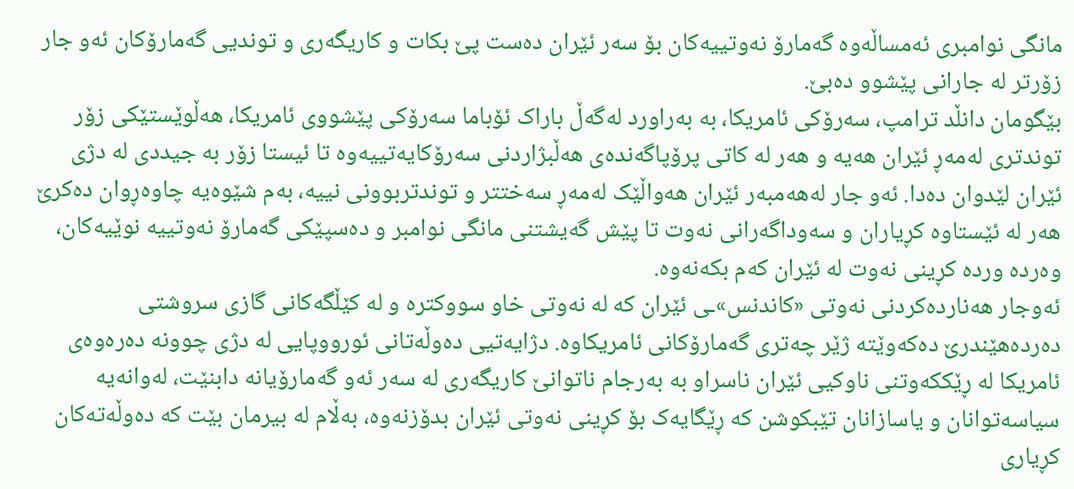مانگی نوامبری ئەمساڵەوە گەمارۆ نەوتییەکان بۆ سەر ئێران دەست پێ بکات و کاریگەری و توندیی گەمارۆکان ئەو جار زۆرتر لە جارانی پێشوو دەبێ.
بێگومان دانڵد ترامپ، سەرۆکی ئامریکا، بە بەراورد لەگەڵ باراک ئۆباما سەرۆکی پێشووی ئامریکا، ھەڵوێستێکی زۆر توندتری لەمەڕ ئێران ھەیە و ھەر لە کاتی پرۆپاگەندەی ھەڵبژاردنی سەرۆکایەتییەوە تا ئیستا زۆر بە جیددی لە دژی ئێران لێدوان دەدا. ئەو جار لەهەمبەر ئێران ھەواڵێک لەمەڕ سەختتر و توندتربوونی نییە، بەم شێوەیە چاوەڕوان دەکرێ ھەر لە ئێستاوە کڕیاران و سەوداگەرانی نەوت تا پێش گەیشتنی مانگی نوامبر و دەسپێکی گەمارۆ نەوتییە نوێیەکان، وەردە وردە کڕینی نەوت لە ئێران کەم بکەنەوە.
ئەوجار ھەناردەکردنی نەوتی «کاندنس»ـی ئێران کە لە نەوتی خاو سووکترە و لە کێڵگەکانی گازی سروشتی دەردەھێندرێ دەکەوێتە ژێر چەتری گەمارۆکانی ئامریکاوە. دژایەتیی دەوڵەتانی ئورووپایی لە دژی چوونە دەرەوەی ئامریکا لە ڕێککەوتنی ناوکیی ئێران ناسراو بە بەرجام ناتوانێ کاریگەری لە سەر ئەو گەمارۆیانە دابنێت، لەوانەیە سیاسەتوانان و یاسازانان تێبکوشن کە ڕێگایەک بۆ کڕینی نەوتی ئێران بدۆزنەوە، بەڵام لە بیرمان بێت کە دەوڵەتەکان کڕیاری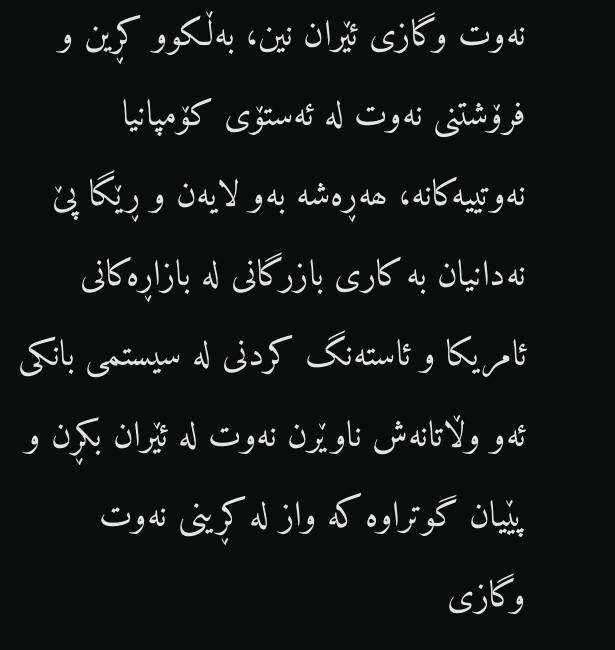نەوت وگازی ئێران نین، بەڵکوو کڕین و فرۆشتنی نەوت لە ئەستۆی کۆمپانیا نەوتییەکانە، ھەڕەشە بەو لایەن و ڕێگا پێ نەدانیان بە کاری بازرگانی لە بازاڕەکانی ئامریکا و ئاستەنگ کردنی لە سیستمی بانکی ئەو وڵاتانەش ناوێرن نەوت لە ئێران بکڕن و پێیان گوتراوە کە واز لە کڕینی نەوت وگازی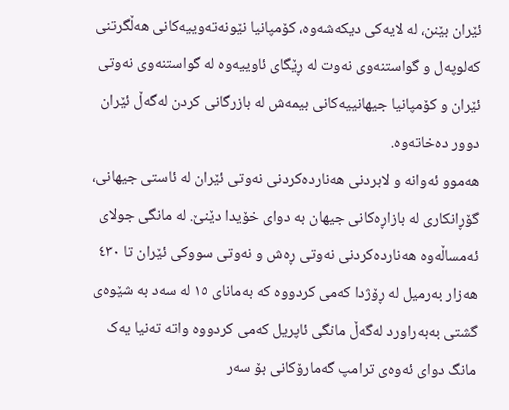ئێران بێنن، لە لایەکی دیکەشەوە، کۆمپانیا نێونەتەوییەکانی ھەڵگرتنی کەلوپەل و گواستنەوی نەوت لە ڕێگای ئاوییەوە لە گواستنەوی نەوتی ئێران و کۆمپانیا جیهانییەکانی بیمەش لە بازرگانی کردن لەگەڵ ئێران دوور دەخاتەوە.
ھەموو ئەوانە و لابردنی ھەناردەکردنی نەوتی ئێران لە ئاستی جیھانی، گۆڕانکاری لە بازاڕەکانی جیھان بە دوای خۆیدا دێنێ. لە مانگی جولای ئەمساڵەوە ھەناردەکردنی نەوتی ڕەش و نەوتی سووکی ئێران تا ٤٣٠ ھەزار بەرمیل لە ڕۆژدا کەمی کردووە کە بەمانای ١٥ لە سەد بە شێوەی گشتی بەبەراورد لەگەڵ مانگی ئاپریل کەمی کردووە واتە تەنیا یەک مانگ دوای ئەوەی ترامپ گەمارۆکانی بۆ سەر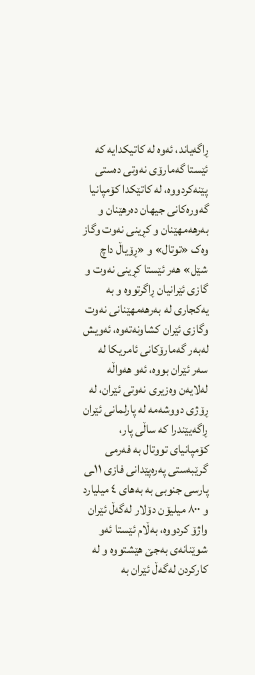ڕاگەیاند، ئەوە لە کاتیکدایە کە ئێستا گەمارۆی نەوتی دەستی پێنەکردووە، لە کاتێکدا کۆمپانیا گەورەکانی جیھان دەرھێنان و بەرھەمھێنان و کڕینی نەوت وگاز وەک «توتال» و «ڕۆیاڵ داچ شێل» ھەر ئێستا کڕینی نەوت و گازی ئێرانیان ڕاگرتووە و بە یەکجاری لە بەرھەمھێنانی نەوت وگازی ئێران کشاونەتەوە، ئەویش لەبەر گەمارۆکانی ئامریکا لە سەر ئێران بووە، ئەو ھەواڵە لەلایەن وەزیری نەوتی ئێران، لە ڕۆژی دووشەمە لە پارلمانی ئێران ڕاگەیێندرا که ساڵی پار، کۆمپانیای تووتال بە فەرمی گرێبەستی پەرەپێدانی فازی ١١ـی پارسی جنوبی بە بەھای ٤ میلیارد و ٨٠٠ میلیۆن دۆلار لەگەڵ ئێران واژۆ کردووە، بەڵام ئێستا ئەو شوێنانەی بەجێ ھێشتووە و لە کارکردن لەگەڵ ئێران بە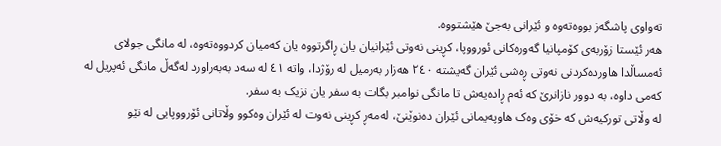تەواوی پاشگەز بووەتەوە و ئێرانی بەجێ هێشتووە.
ھەر ئێستا زۆربەی کۆمپانیا گەورەکانی ئورووپا، کڕینی نەوتی ئێرانیان یان ڕاگرتووە یان کەمیان کردووەتەوە، لە مانگی جولای ئەمساڵدا ھاوردەکردنی نەوتی ڕەشی ئێران گەیشتە ٢٤٠ ھەزار بەرمیل لە رۆژدا، واتە ٤١ لە سەد بەبەراورد لەگەڵ مانگی ئەپریل لە کەمی داوە، بە دوور نازانرێ کە ئەم ڕادەیەش تا مانگی نوامبر بگات بە سفر یان نزیک بە سفر.
لە وڵاتی تورکیەش کە خۆی وەک هاوپەیمانی ئێران دەنوێنێ، لەمەڕ کڕینی نەوت لە ئێران وەکوو وڵاتانی ئۆرووپایی لە نێو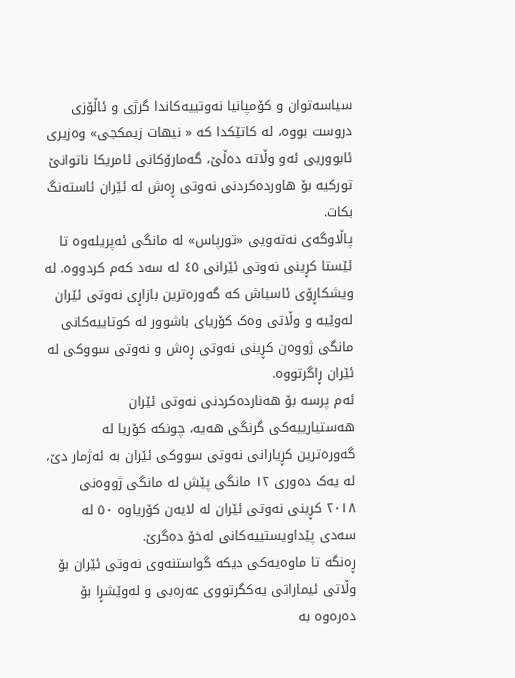سیاسەتوان و کۆمپانیا نەوتییەکاندا گرژی و ئاڵۆزی دروست بووە، لە کاتێکدا کە « نیھات زیمکجی» وەزیری ئابووریی ئەو وڵاتە دەڵێ، گەمارۆکانی ئامریکا ناتوانێ تورکیە بۆ ھاوردەکردنی نەوتی ڕەش لە ئێران ئاستەنگ بکات.
پاڵاوگەی نەتەویی «تورپاس» لە مانگی ئەپریلەوە تا ئێستا کڕینی نەوتی ئێرانی ٤٥ لە سەد کەم کردووە. لە ویشکاڕۆی ئاسیاش کە گەورەترین بازاڕی نەوتی ئێران لەوێیە و وڵاتی وەک کۆریای باشوور لە کوتاییەکانی مانگی ژووەن کڕینی نەوتی ڕەش و نەوتی سووکی لە ئێران ڕاگرتووە.
ئەم پرسە بۆ ھەناردەکردنی نەوتی ئێران ھەستیارییەکی گرنگی ھەیە، چونکە کۆریا لە گەورەترین کڕیارانی نەوتی سووکی ئێران بە ئەژمار دێ، لە یەک دەوری ١٢ مانگی پێش لە مانگی ژووەنی ٢٠١٨ کڕینی نەوتی ئێران لە لایەن کۆریاوە ٥٠ لە سەدی پێداویستییەکانی لەخۆ دەگرێ.
ڕەنگە تا ماوەیەکی دیکە گواستنەوی نەوتی ئێران بۆ وڵاتی ئیماراتی یەکگرتووی عەرەبی و لەوێشڕا بۆ دەرەوە بە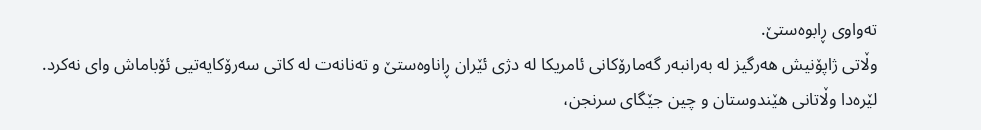تەواوی ڕابوەستێ.
وڵاتی ژاپۆنیش ھەرگیز لە بەرانبەر گەمارۆکانی ئامریکا لە دژی ئێران ڕاناوەستێ و تەنانەت لە کاتی سەرۆکایەتیی ئۆباماش وای نەکرد.
لێرەدا وڵاتانی ھێندوستان و چین جێگای سرنجن،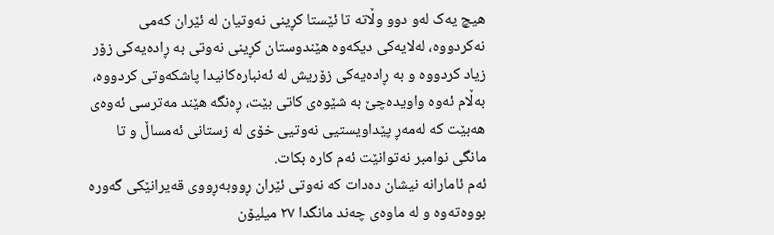ھیچ یەک لەو دوو وڵاتە تا ئێستا کڕینی نەوتیان لە ئێران کەمی نەکردووە، لەلایەکی دیکەوە ھێندوستان کڕینی نەوتی بە ڕادەیەکی زۆر زیاد کردووە و بە ڕادەیەکی زۆریش لە ئەنبارەکانیدا پاشکەوتی کردووە، بەڵام ئەوە واویدەچێ بە شێوەی کاتی بێت، ڕەنگە ھێند مەترسی ئەوەی ھەبێت کە لەمەڕ پێداویستیی نەوتیی خۆی لە زستانی ئەمساڵ و تا مانگی نوامبر نەتوانێت ئەم کارە بکات.
ئەم ئامارانە نیشان دەدات کە نەوتی ئێران ڕووبەڕووی قەیرانێکی گەورە بووەتەوە و لە ماوەی چەند مانگدا ٢٧ میلیۆن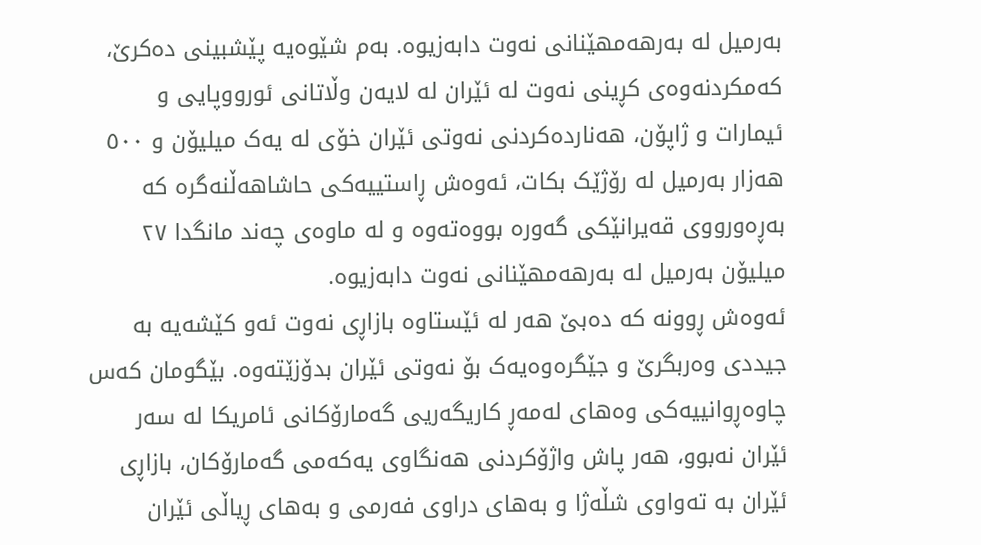بەرمیل لە بەرهەمھێنانی نەوت دابەزیوە. بەم شێوەیە پێشبینی دەکرێ، کەمکردنەوەی کڕینی نەوت لە ئێران لە لایەن وڵاتانی ئورووپایی و ئیمارات و ژاپۆن، ھەناردەکردنی نەوتی ئێران خۆی لە یەک میلیۆن و ٥٠٠ هەزار بەرمیل لە رۆژێک بکات، ئەوەش ڕاستییەکی حاشاھەڵنەگرە کە بەڕەورووی قەیرانێکی گەورە بووەتەوە و لە ماوەی چەند مانگدا ٢٧ میلیۆن بەرمیل لە بەرهەمھێنانی نەوت دابەزیوە.
ئەوەش ڕوونە کە دەبێ ھەر لە ئێستاوە بازاڕی نەوت ئەو کێشەیە بە جیددی وەربگرێ و جێگرەوەیەک بۆ نەوتی ئێران بدۆزێتەوە. بێگومان کەس چاوەڕوانییەکی وەھای لەمەڕ کاریگەریی گەمارۆکانی ئامریکا لە سەر ئێران نەبوو، ھەر پاش واژۆکردنی ھەنگاوی یەکەمی گەمارۆکان، بازاڕی ئێران بە تەواوی شڵەژا و بەھای دراوی فەرمی و بەھای ڕیاڵی ئێران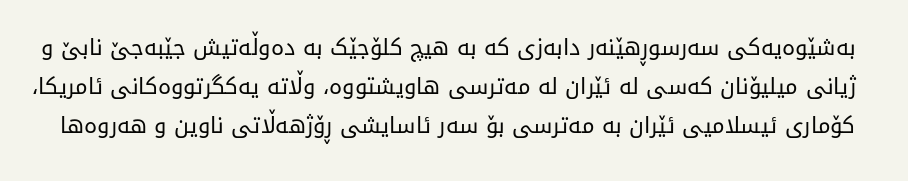بەشێوەیەکی سەرسوڕهێنەر دابەزی کە بە ھیچ کلۆجێک بە دەوڵەتیش جێبەجێ نابێ و ژیانی میلیۆنان کەسی لە ئێران لە مەترسی ھاویشتووە، وڵاتە یەکگرتووەکانی ئامریکا، کۆماری ئیسلامیی ئێران بە مەترسی بۆ سەر ئاسایشی ڕۆژھەڵاتی ناوین و ھەروەھا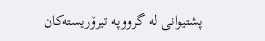پشتیوانی لە گرووپە تیرۆریستەکان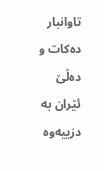تاوانبار دەکات و دەڵێ ئێران بە دزییەوە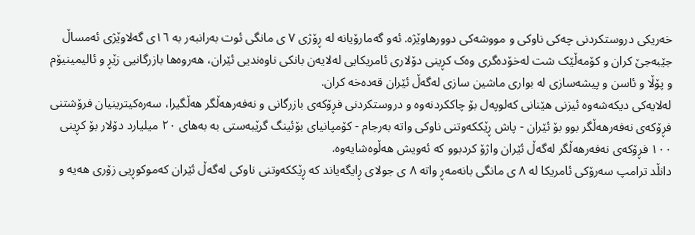خەریکی دروستکردنی چەکی ناوکی و مووشەکی دوورھاوێژە. ئەو گەمارۆیانە لە ڕۆژی ٧ ی مانگی ئوت بەرانبەر بە ١٦ی گەلاوێژی ئەمساڵ جێبەجێ کران و کۆمەڵێک شت لەخۆدەگری وەک کڕینی دۆلاری ئامریکایی لەلایەن بانکی ناوەندیی ئێران، ھەروەھا بازرگانیی زێڕ و ئالیمینیۆم و پۆڵا و ئاسن و پیشەسازی لە بواری ماشین سازی لەگەڵ ئێران قەدەخە کران.
لەلایەکی دیکەشەوە ئیزنی ھێنانی کەلوپەل بۆ چاککردنەوە و دروستکردنی فڕۆکەی بازرگانی و نەفەرھەڵگر ھەڵگیرا، سەرەکیترینیان فرۆشتنی فڕۆکەی نەفەرھەڵگر بوو بۆ ئێران - پاش ڕێککەوتنی ناوکی واتە بەرجام - کۆمپانیای بۆئینگ گرێبەستی بە بەھای ٢٠ میلیارد دۆلار بۆ کڕینی ١٠٠ فڕۆکەی نەفەرھەڵگر لەگەڵ ئێران واژۆ کردبوو کە ئەویش ھەڵوەشایەوە.
دانڵد ترامپ سەرۆکی ئامریکا لە ٨ ی مانگی بانەمەڕ واتە ٨ ی جولای ڕایگەیاند کە ڕێککەوتنی ناوکی لەگەڵ ئێران کەموکوڕیی زۆری ھەیە و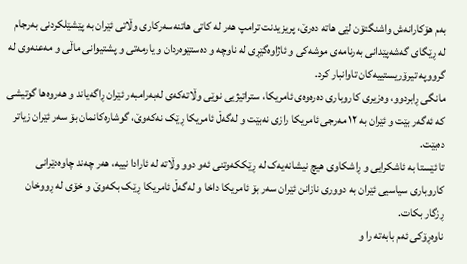بەم ھۆکارانەش واشنگتۆن لێی ھاتە دەرێ، پریزیدنت ترامپ ھەر لە کاتی هاتنەسەرکاری وڵاتی ئێران بە پێشێلکردنی بەرجام لە ڕێگای گەشەپێدانی بەرنامەی موشەکی و ئاژاوەگێڕی لە ناوچە و دەستێوەردان و یارمەتی و پشتیوانی ماڵی و مەعنەوی لە گرووپە تیرۆریستییەکان تاوانبار کرد.
مانگی ڕابردوو، وەزیری کاروباری دەرەوەی ئامریکا، ستراتیژیی نوێی وڵاتەکەی لەبەرامبەر ئێران ڕاگەیاند و ھەروەھا گوتیشی کە ئەگەر بێت و ئێران بە ١٢ مەرجی ئامریکا رازی نەبێت و لەگەڵ ئامریکا ڕێک نەکەوێ، گوشارەکانمان بۆ سەر ئێران زیاتر دەبێت.
تا ئێستا بە ئاشکرایی و ڕاشکاوی ھیچ نیشانەیەک لە ڕێککەوتنی ئەو دوو وڵاتە لە ئارادا نییە، ھەر چەند چاوەدێرانی کاروباری سیاسیی ئێران بە دووری نازانن ئێران سەر بۆ ئامریکا داخا و لەگەڵ ئامریکا ڕێک بکەوێ و خۆی لە ڕووخان ڕزگار بکات.
ناوەڕۆکی ئەم بابەتە را و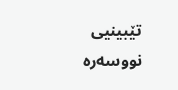تێبینیی نووسەرە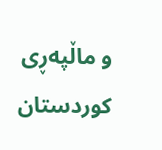و ماڵپەڕی کوردستان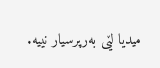میدیا لێی بەرپرسیار نییە.